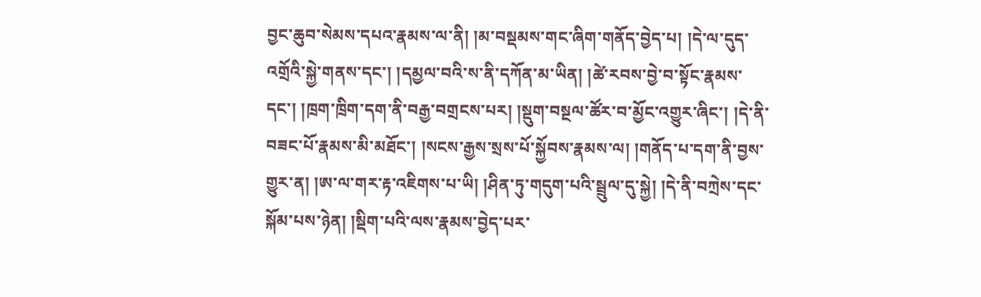བྱང་ཆུབ་སེམས་དཔའ་རྣམས་ལ་ནི། །མ་བསྡམས་གང་ཞིག་གནོད་བྱེད་པ། །དེ་ལ་དུད་འགྲོའི་སྐྱེ་གནས་དང་། །དམྱལ་བའི་ས་ནི་དཀོན་མ་ཡིན། །ཚེ་རབས་བྱེ་བ་སྟོང་རྣམས་དང་། །ཁྲག་ཁྲིག་དག་ནི་བརྒྱ་བགྲངས་པར། །སྡུག་བསྔལ་ཚོར་བ་མྱོང་འགྱུར་ཞིང་། །དེ་ནི་བཟང་པོ་རྣམས་མི་མཐོང་། །སངས་རྒྱས་སྲས་པོ་སྐྱོབས་རྣམས་ལ། །གནོད་པ་དག་ནི་བྱས་གྱུར་ན། །ཨ་ལ་གར་རྟ་འཇིགས་པ་ཡི། །ཤིན་ཏུ་གདུག་པའི་སྦྲུལ་དུ་སྐྱེ། །དེ་ནི་བཀྲེས་དང་སྐོམ་པས་ཉེན། །སྡིག་པའི་ལས་རྣམས་བྱེད་པར་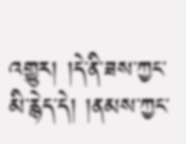འགྱུར། །དེ་ནི་ཟས་ཀྱང་མི་རྙེད་དེ། །ནམས་ཀྱང་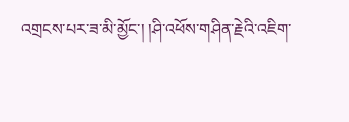འགྲངས་པར་ཟ་མི་མྱོང་། །ཤི་འཕོས་གཤིན་རྗེའི་འཇིག་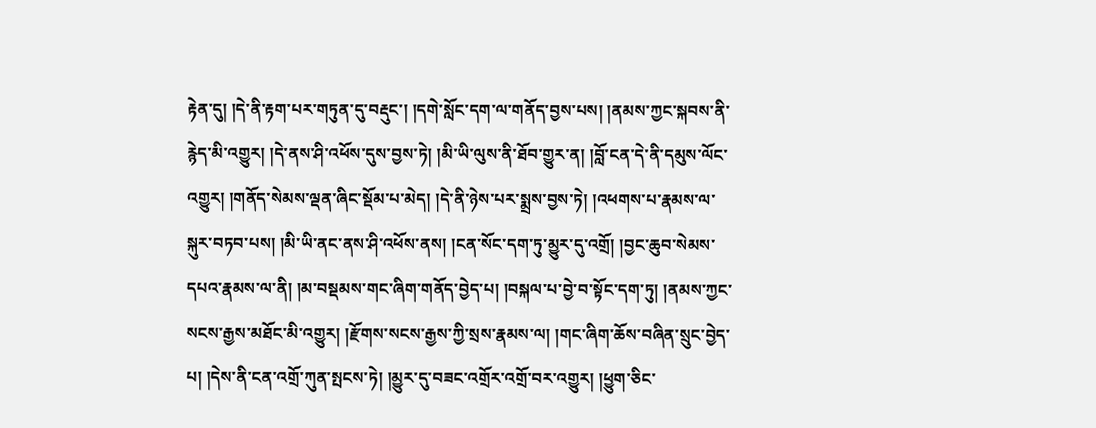རྟེན་དུ། །དེ་ནི་རྟག་པར་གཏུན་དུ་བརྡུང་། །དགེ་སློང་དག་ལ་གནོད་བྱས་པས། །ནམས་ཀྱང་སྐབས་ནི་རྙེད་མི་འགྱུར། །དེ་ནས་ཤི་འཕོས་དུས་བྱས་ཏེ། །མི་ཡི་ལུས་ནི་ཐོབ་གྱུར་ན། །བློ་ངན་དེ་ནི་དམུས་ལོང་འགྱུར། །གནོད་སེམས་ལྡན་ཞིང་སྡོམ་པ་མེད། །དེ་ནི་ཉེས་པར་སྨྲས་བྱས་ཏེ། །འཕགས་པ་རྣམས་ལ་སྐུར་བཏབ་པས། །མི་ཡི་ནང་ནས་ཤི་འཕོས་ནས། །ངན་སོང་དག་ཏུ་མྱུར་དུ་འགྲོ། །བྱང་ཆུབ་སེམས་དཔའ་རྣམས་ལ་ནི། །མ་བསྡམས་གང་ཞིག་གནོད་བྱེད་པ། །བསྐལ་པ་བྱེ་བ་སྟོང་དག་ཏུ། །ནམས་ཀྱང་སངས་རྒྱས་མཐོང་མི་འགྱུར། །རྫོགས་སངས་རྒྱས་ཀྱི་སྲས་རྣམས་ལ། །གང་ཞིག་ཆོས་བཞིན་སྲུང་བྱེད་པ། །དེས་ནི་ངན་འགྲོ་ཀུན་སྤངས་ཏེ། །མྱུར་དུ་བཟང་འགྲོར་འགྲོ་བར་འགྱུར། །ཕྱུག་ཅིང་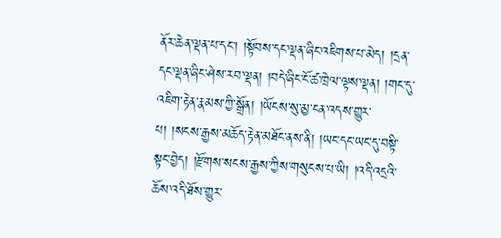ནོར་ཆེན་ལྡན་པ་དང་། །སྟོབས་དང་ལྡན་ཞིང་འཇིགས་པ་མེད། །དྲན་དང་ལྡན་ཞིང་ཤེས་རབ་ལྡན། །བདེ་ཞིང་ངོ་ཚ་ཁྲེལ་ལྟས་ལྡན། །གང་དུ་འཇིག་རྟེན་རྣམས་ཀྱི་སྒྲོན། །ཡོངས་སུ་མྱ་ངན་འདས་གྱུར་པ། །སངས་རྒྱས་མཆོད་རྟེན་མཐོང་ནས་ནི། །ཡང་དང་ཡང་དུ་བསྟི་སྟང་བྱེད། །རྫོགས་སངས་རྒྱས་ཀྱིས་གསུངས་པ་ཡི། །འདི་འདྲའི་ཆོས་འདི་ཐོས་གྱུར་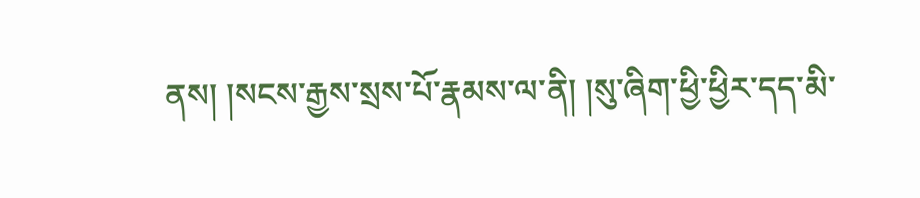ནས། །སངས་རྒྱས་སྲས་པོ་རྣམས་ལ་ནི། །སུ་ཞིག་ཕྱི་ཕྱིར་དད་མི་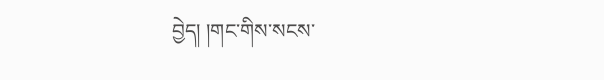བྱེད། །གང་གིས་སངས་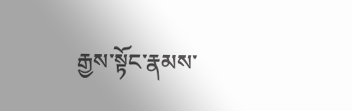རྒྱས་སྟོང་རྣམས་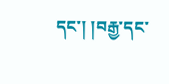དང་། །བརྒྱ་དང་